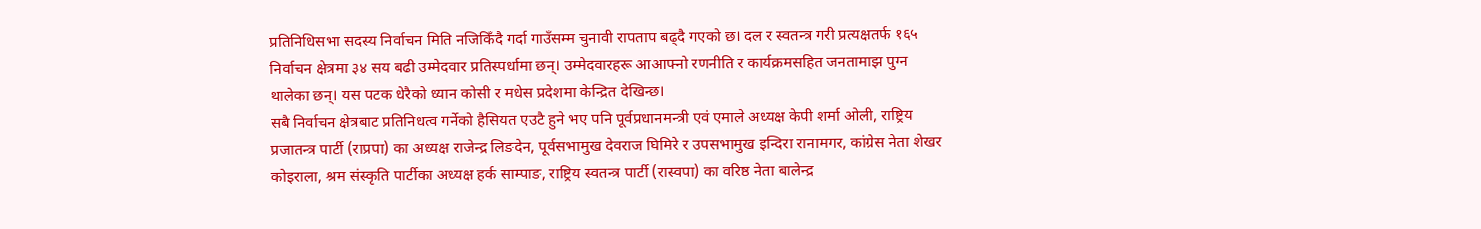प्रतिनिधिसभा सदस्य निर्वाचन मिति नजिकिँदै गर्दा गाउँसम्म चुनावी रापताप बढ्दै गएको छ। दल र स्वतन्त्र गरी प्रत्यक्षतर्फ १६५ निर्वाचन क्षेत्रमा ३४ सय बढी उम्मेदवार प्रतिस्पर्धामा छन्। उम्मेदवारहरू आआफ्नो रणनीति र कार्यक्रमसहित जनतामाझ पुग्न थालेका छन्। यस पटक धेरैको ध्यान कोसी र मधेस प्रदेशमा केन्द्रित देखिन्छ।
सबै निर्वाचन क्षेत्रबाट प्रतिनिधत्व गर्नेको हैसियत एउटै हुने भए पनि पूर्वप्रधानमन्त्री एवं एमाले अध्यक्ष केपी शर्मा ओली, राष्ट्रिय प्रजातन्त्र पार्टी (राप्रपा) का अध्यक्ष राजेन्द्र लिङदेन, पूर्वसभामुख देवराज घिमिरे र उपसभामुख इन्दिरा रानामगर, कांग्रेस नेता शेखर कोइराला, श्रम संस्कृति पार्टीका अध्यक्ष हर्क साम्पाङ, राष्ट्रिय स्वतन्त्र पार्टी (रास्वपा) का वरिष्ठ नेता बालेन्द्र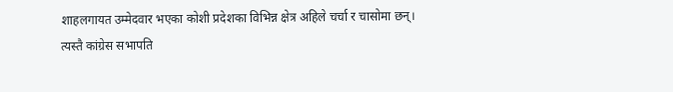शाहलगायत उम्मेदवार भएका कोशी प्रदेशका विभिन्न क्षेत्र अहिले चर्चा र चासोमा छन्।
त्यस्तै कांग्रेस सभापति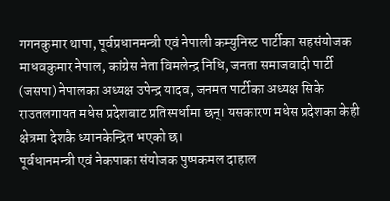गगनकुमार थापा, पूर्वप्रधानमन्त्री एवं नेपाली कम्युनिस्ट पार्टीका सहसंयोजक माधवकुमार नेपाल, कांग्रेस नेता विमलेन्द्र निधि, जनता समाजवादी पार्टी (जसपा) नेपालका अध्यक्ष उपेन्द्र यादव, जनमत पार्टीका अध्यक्ष सिके राउतलगायत मधेस प्रदेशबाट प्रतिस्पर्धामा छन्। यसकारण मधेस प्रदेशका केही क्षेत्रमा देशकै ध्यानकेन्द्रित भएको छ।
पूर्वधानमन्त्री एवं नेकपाका संयोजक पुष्पकमल दाहाल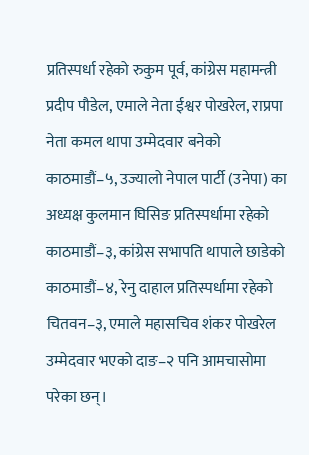प्रतिस्पर्धा रहेको रुकुम पूर्व, कांग्रेस महामन्त्री प्रदीप पौडेल, एमाले नेता ईश्वर पोखरेल, राप्रपा नेता कमल थापा उम्मेदवार बनेको काठमाडौं–५, उज्यालो नेपाल पार्टी (उनेपा) का अध्यक्ष कुलमान घिसिङ प्रतिस्पर्धामा रहेको काठमाडौं–३, कांग्रेस सभापति थापाले छाडेको काठमाडौं–४, रेनु दाहाल प्रतिस्पर्धामा रहेको चितवन–३, एमाले महासचिव शंकर पोखरेल उम्मेदवार भएको दाङ–२ पनि आमचासोमा परेका छन्।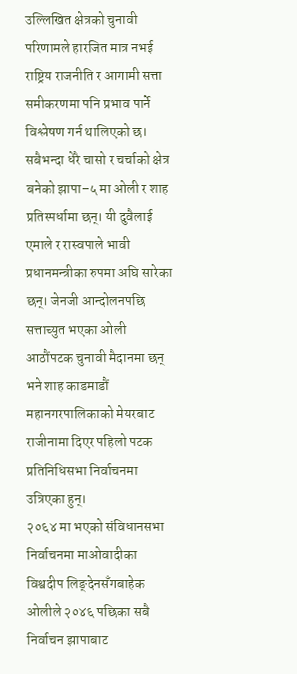उल्लिखित क्षेत्रको चुनावी परिणामले हारजित मात्र नभई राष्ट्रिय राजनीति र आगामी सत्ता समीकरणमा पनि प्रभाव पार्ने विश्लेषण गर्न थालिएको छ।
सबैभन्दा धेरै चासो र चर्चाको क्षेत्र बनेको झापा–५ मा ओली र शाह प्रतिस्पर्धामा छन्। यी दुवैलाई एमाले र रास्वपाले भावी प्रधानमन्त्रीका रुपमा अघि सारेका छन्। जेनजी आन्दोलनपछि सत्ताच्युत भएका ओली आठौंपटक चुनावी मैदानमा छन् भने शाह काडमाडौं महानगरपालिकाको मेयरबाट राजीनामा दिएर पहिलो पटक प्रतिनिधिसभा निर्वाचनमा उत्रिएका हुन्।
२०६४ मा भएको संविधानसभा निर्वाचनमा माओवादीका विश्वदीप लिङ्देनसँगबाहेक ओलीले २०४६ पछिका सबै निर्वाचन झापाबाट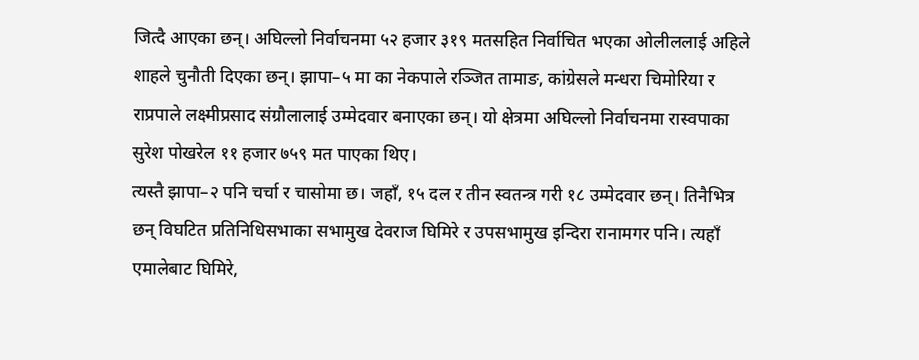जित्दै आएका छन्। अघिल्लो निर्वाचनमा ५२ हजार ३१९ मतसहित निर्वाचित भएका ओलीललाई अहिले शाहले चुनौती दिएका छन्। झापा–५ मा का नेकपाले रञ्जित तामाङ, कांग्रेसले मन्धरा चिमोरिया र राप्रपाले लक्ष्मीप्रसाद संग्रौलालाई उम्मेदवार बनाएका छन्। यो क्षेत्रमा अघिल्लो निर्वाचनमा रास्वपाका सुरेश पोखरेल ११ हजार ७५९ मत पाएका थिए।
त्यस्तै झापा–२ पनि चर्चा र चासोमा छ। जहाँ, १५ दल र तीन स्वतन्त्र गरी १८ उम्मेदवार छन्। तिनैभित्र छन् विघटित प्रतिनिधिसभाका सभामुख देवराज घिमिरे र उपसभामुख इन्दिरा रानामगर पनि। त्यहाँ एमालेबाट घिमिरे,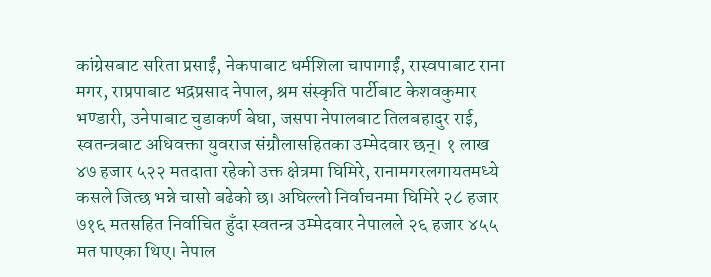कांग्रेसबाट सरिता प्रसाईं, नेकपाबाट धर्मशिला चापागाईं, रास्वपाबाट राना मगर, राप्रपाबाट भद्रप्रसाद नेपाल, श्रम संस्कृति पार्टीबाट केशवकुमार भण्डारी, उनेपाबाट चुडाकर्ण बेघा, जसपा नेपालबाट तिलबहादुर राई, स्वतन्त्रबाट अधिवक्ता युवराज संग्रौलासहितका उम्मेदवार छन्। १ लाख ४७ हजार ५२२ मतदाता रहेको उक्त क्षेत्रमा घिमिरे, रानामगरलगायतमध्ये कसले जित्छ भन्ने चासो बढेको छ। अघिल्लो निर्वाचनमा घिमिरे २८ हजार ७१६ मतसहित निर्वाचित हुँदा स्वतन्त्र उम्मेदवार नेपालले २६ हजार ४५५ मत पाएका थिए। नेपाल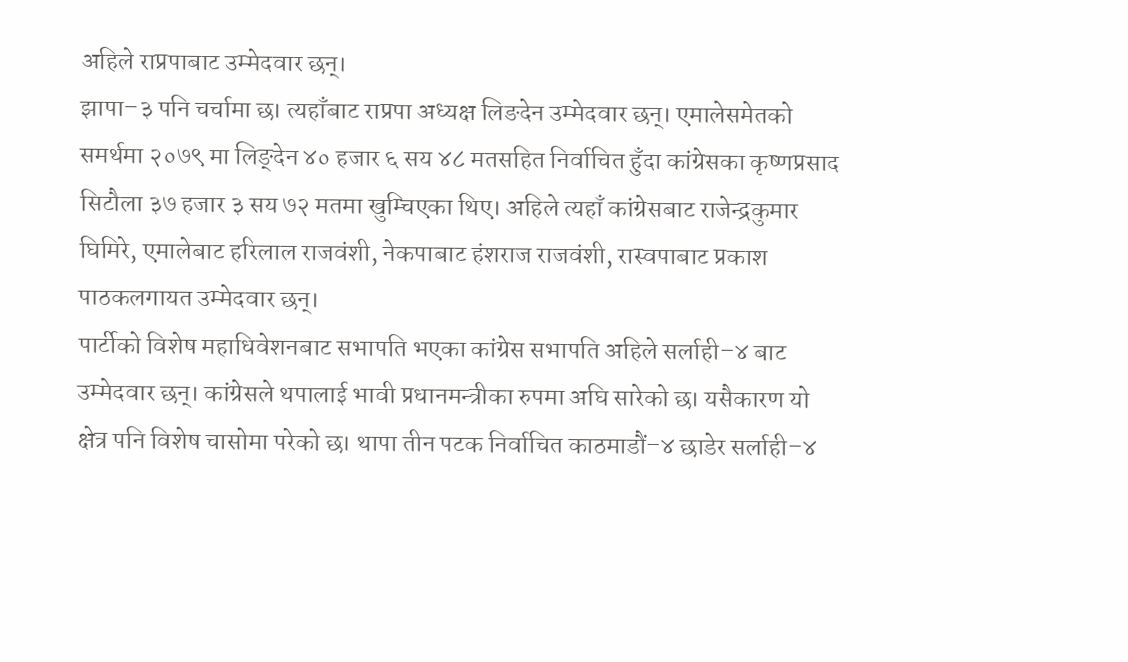अहिले राप्रपाबाट उम्मेदवार छन्।
झापा–३ पनि चर्चामा छ। त्यहाँबाट राप्रपा अध्यक्ष लिङदेन उम्मेदवार छन्। एमालेसमेतको समर्थमा २०७९ मा लिङ्देन ४० हजार ६ सय ४८ मतसहित निर्वाचित हुँदा कांग्रेसका कृष्णप्रसाद सिटौला ३७ हजार ३ सय ७२ मतमा खुम्चिएका थिए। अहिले त्यहाँ कांग्रेसबाट राजेन्द्रकुमार घिमिरे, एमालेबाट हरिलाल राजवंशी, नेकपाबाट हंशराज राजवंशी, रास्वपाबाट प्रकाश पाठकलगायत उम्मेदवार छन्।
पार्टीको विशेष महाधिवेशनबाट सभापति भएका कांग्रेस सभापति अहिले सर्लाही–४ बाट उम्मेदवार छन्। कांग्रेसले थपालाई भावी प्रधानमन्त्रीका रुपमा अघि सारेको छ। यसैकारण यो क्षेत्र पनि विशेष चासोमा परेको छ। थापा तीन पटक निर्वाचित काठमाडौं–४ छाडेर सर्लाही–४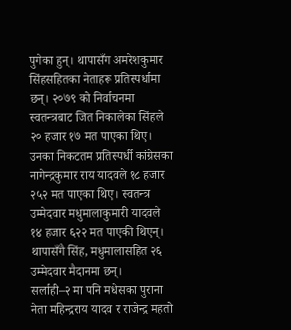पुगेका हुन्। थापासँग अमरेशकुमार सिंहसहितका नेताहरू प्रतिस्पर्धामा छन्। २०७९ को निर्वाचनमा स्वतन्त्रबाट जित निकालेका सिंहले २० हजार १७ मत पाएका थिए। उनका निकटतम प्रतिस्पर्धी कांग्रेसका नागेन्द्रकुमार राय यादवले १८ हजार २५२ मत पाएका थिए। स्वतन्त्र उम्मेदवार मधुमालाकुमारी यादवले १४ हजार ६२२ मत पाएकी थिएन्। थापासँगै सिंह, मधुमालासहित २६ उम्मेदवार मैदानमा छन्।
सर्लाही–२ मा पनि मधेसका पुराना नेता महिन्द्रराय यादव र राजेन्द्र महतो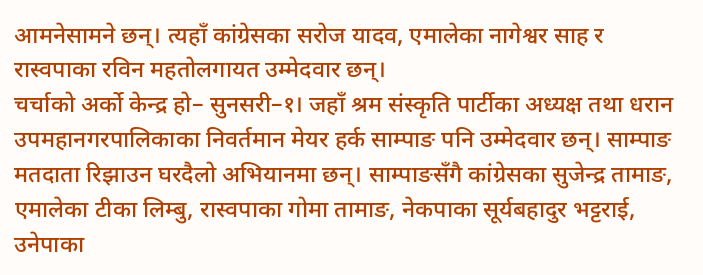आमनेसामने छन्। त्यहाँ कांग्रेसका सरोज यादव, एमालेका नागेश्वर साह र रास्वपाका रविन महतोलगायत उम्मेदवार छन्।
चर्चाको अर्को केन्द्र हो– सुनसरी–१। जहाँ श्रम संस्कृति पार्टीका अध्यक्ष तथा धरान उपमहानगरपालिकाका निवर्तमान मेयर हर्क साम्पाङ पनि उम्मेदवार छन्। साम्पाङ मतदाता रिझाउन घरदैलो अभियानमा छन्। साम्पाङसँगै कांग्रेसका सुजेन्द्र तामाङ, एमालेका टीका लिम्बु, रास्वपाका गोमा तामाङ, नेकपाका सूर्यबहादुर भट्टराई, उनेपाका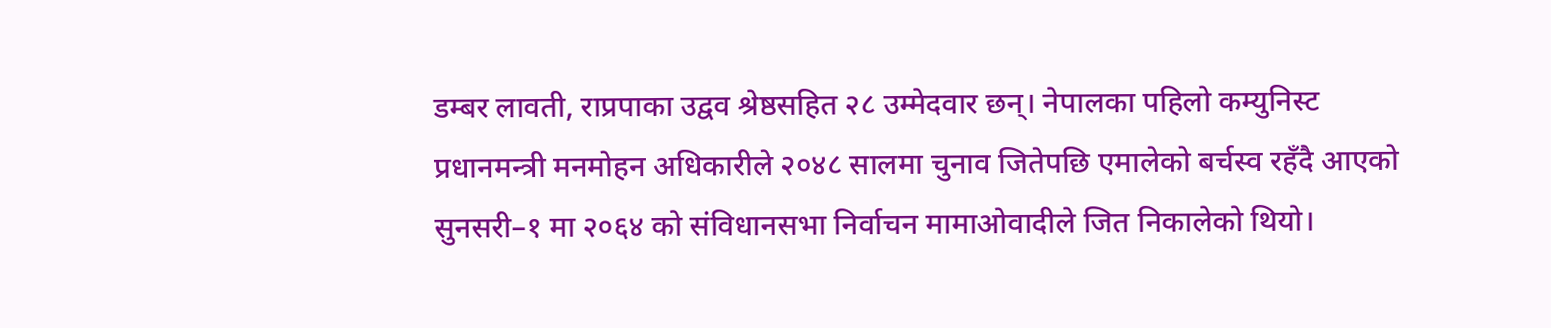डम्बर लावती, राप्रपाका उद्वव श्रेष्ठसहित २८ उम्मेदवार छन्। नेपालका पहिलो कम्युनिस्ट प्रधानमन्त्री मनमोहन अधिकारीले २०४८ सालमा चुनाव जितेपछि एमालेको बर्चस्व रहँदै आएको सुनसरी–१ मा २०६४ को संविधानसभा निर्वाचन मामाओवादीले जित निकालेको थियो।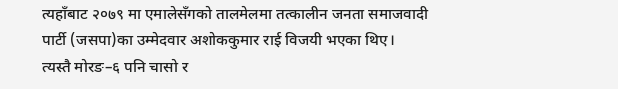त्यहाँबाट २०७९ मा एमालेसँगको तालमेलमा तत्कालीन जनता समाजवादी पार्टी (जसपा)का उम्मेदवार अशोककुमार राई विजयी भएका थिए।
त्यस्तै मोरङ–६ पनि चासो र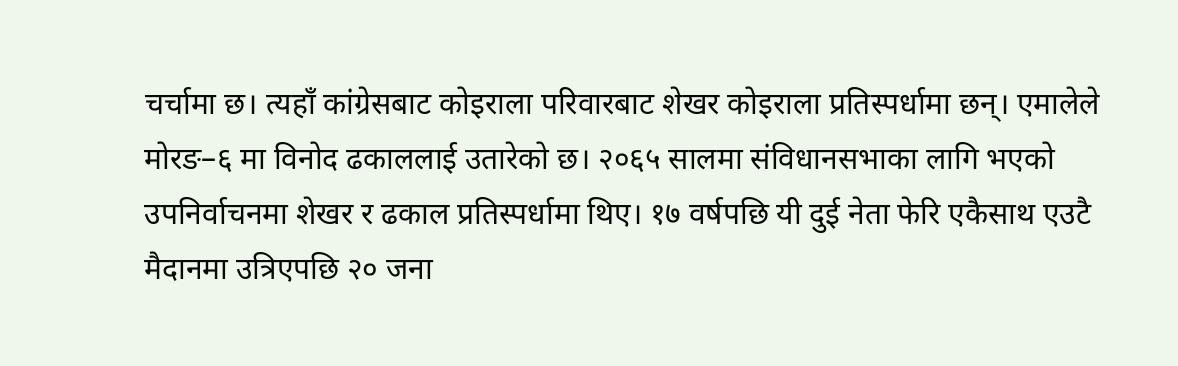चर्चामा छ। त्यहाँ कांग्रेसबाट कोइराला परिवारबाट शेखर कोइराला प्रतिस्पर्धामा छन्। एमालेले मोरङ–६ मा विनोद ढकाललाई उतारेको छ। २०६५ सालमा संविधानसभाका लागि भएको उपनिर्वाचनमा शेखर र ढकाल प्रतिस्पर्धामा थिए। १७ वर्षपछि यी दुई नेता फेरि एकैसाथ एउटै मैदानमा उत्रिएपछि २० जना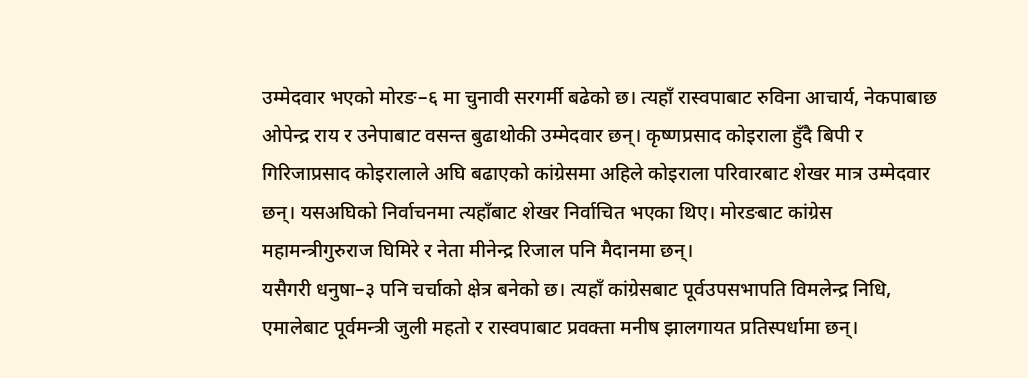उम्मेदवार भएको मोरङ–६ मा चुनावी सरगर्मी बढेको छ। त्यहाँ रास्वपाबाट रुविना आचार्य, नेकपाबाछ ओपेन्द्र राय र उनेपाबाट वसन्त बुढाथोकी उम्मेदवार छन्। कृष्णप्रसाद कोइराला हुँदै बिपी र गिरिजाप्रसाद कोइरालाले अघि बढाएको कांग्रेसमा अहिले कोइराला परिवारबाट शेखर मात्र उम्मेदवार छन्। यसअघिको निर्वाचनमा त्यहाँबाट शेखर निर्वाचित भएका थिए। मोरङबाट कांग्रेस महामन्त्रीगुरुराज घिमिरे र नेता मीनेन्द्र रिजाल पनि मैदानमा छन्।
यसैगरी धनुषा–३ पनि चर्चाको क्षेत्र बनेको छ। त्यहाँ कांग्रेसबाट पूर्वउपसभापति विमलेन्द्र निधि, एमालेबाट पूर्वमन्त्री जुली महतो र रास्वपाबाट प्रवक्ता मनीष झालगायत प्रतिस्पर्धामा छन्।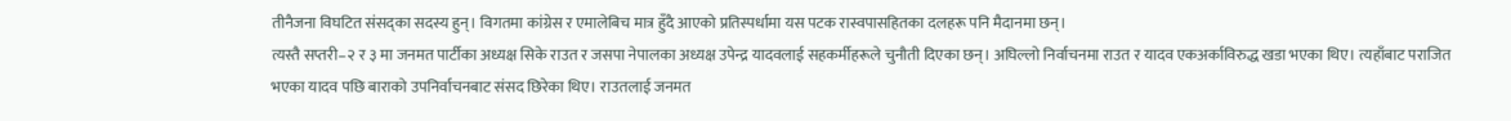तीनैजना विघटित संसद्का सदस्य हुन्। विगतमा कांग्रेस र एमालेबिच मात्र हुँदै आएको प्रतिस्पर्धामा यस पटक रास्वपासहितका दलहरू पनि मैदानमा छन्।
त्यस्तै सप्तरी–२ र ३ मा जनमत पार्टीका अध्यक्ष सिके राउत र जसपा नेपालका अध्यक्ष उपेन्द्र यादवलाई सहकर्मीहरूले चुनौती दिएका छन्। अघिल्लो निर्वाचनमा राउत र यादव एकअर्काविरुद्ध खडा भएका थिए। त्यहाँबाट पराजित भएका यादव पछि बाराको उपनिर्वाचनबाट संसद छिरेका थिए। राउतलाई जनमत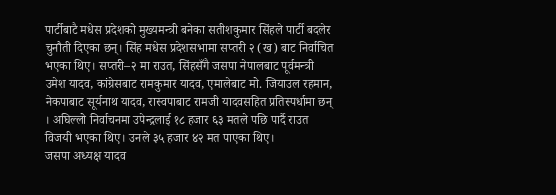पार्टीबाटै मधेस प्रदेशको मुख्यमन्त्री बनेका सतीशकुमार सिंहले पार्टी बदलेर चुनौती दिएका छन्। सिंह मधेस प्रदेशसभामा सप्तरी २ (ख) बाट निर्वाचित भएका थिए। सप्तरी–२ मा राउत, सिंहसँगै जसपा नेपालबाट पूर्वमन्त्री उमेश यादव, कांग्रेसबाट रामकुमार यादव, एमालेबाट मो. जियाउल रहमान, नेकपाबाट सूर्यनाथ यादव, रास्वपाबाट रामजी यादवसहित प्रतिस्पर्धामा छन् । अघिल्लो निर्वाचनमा उपेन्द्रलाई १८ हजार ६३ मतले पछि पार्दै राउत विजयी भएका थिए। उनले ३५ हजार ४२ मत पाएका थिए।
जसपा अध्यक्ष यादव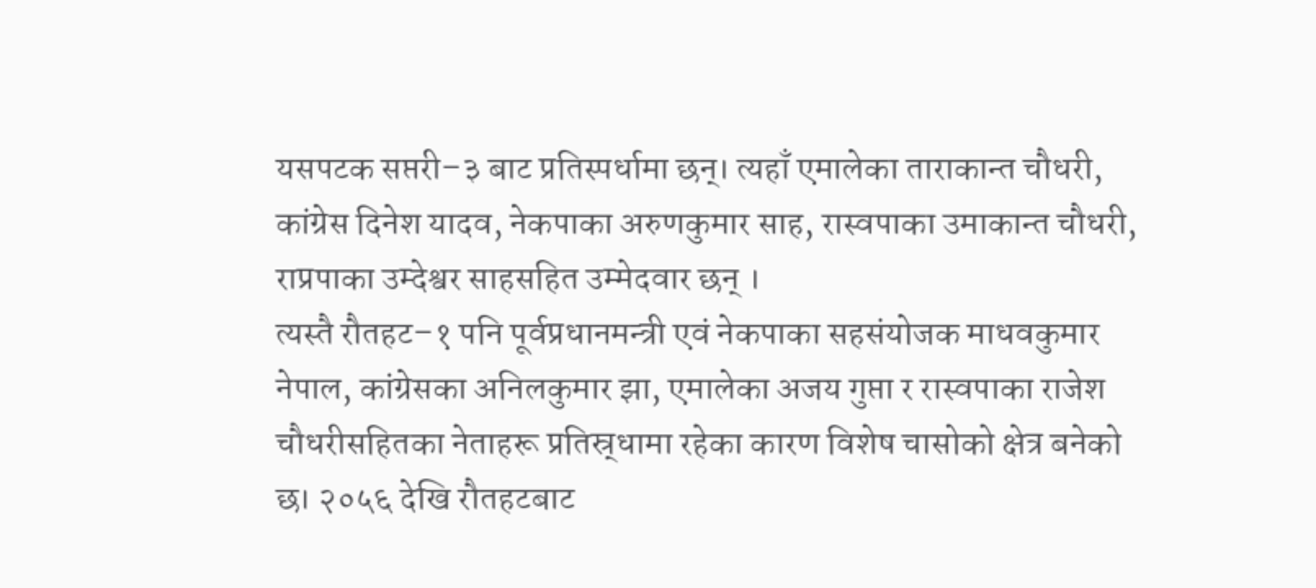यसपटक सप्तरी–३ बाट प्रतिस्पर्धामा छन्। त्यहाँ एमालेका ताराकान्त चौधरी, कांग्रेस दिनेश यादव, नेकपाका अरुणकुमार साह, रास्वपाका उमाकान्त चौधरी, राप्रपाका उम्देश्वर साहसहित उम्मेदवार छन् ।
त्यस्तै रौतहट–१ पनि पूर्वप्रधानमन्त्री एवं नेकपाका सहसंयोजक माधवकुमार नेपाल, कांग्रेसका अनिलकुमार झा, एमालेका अजय गुप्ता र रास्वपाका राजेश चौधरीसहितका नेताहरू प्रतिस्र्धामा रहेका कारण विशेष चासोको क्षेत्र बनेको छ। २०५६ देखि रौतहटबाट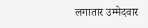लगातार उम्मेदवार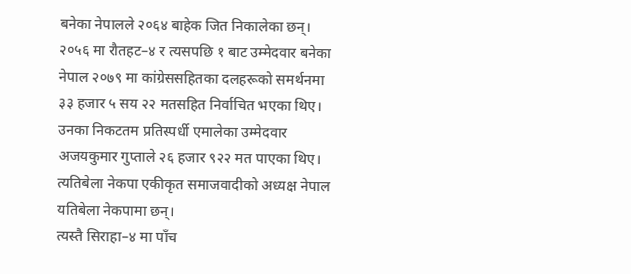बनेका नेपालले २०६४ बाहेक जित निकालेका छन्। २०५६ मा रौतहट–४ र त्यसपछि १ बाट उम्मेदवार बनेका नेपाल २०७९ मा कांग्रेससहितका दलहरूको समर्थनमा ३३ हजार ५ सय २२ मतसहित निर्वाचित भएका थिए। उनका निकटतम प्रतिस्पर्धी एमालेका उम्मेदवार अजयकुमार गुप्ताले २६ हजार ९२२ मत पाएका थिए। त्यतिबेला नेकपा एकीकृत समाजवादीको अध्यक्ष नेपाल यतिबेला नेकपामा छन्।
त्यस्तै सिराहा–४ मा पाँच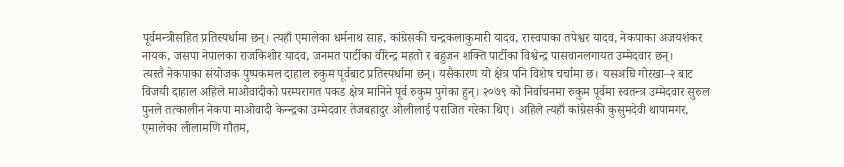पूर्वमन्त्रीसहित प्रतिस्पर्धामा छन्। त्यहाँ एमालेका धर्मनाथ साह, कांग्रेसकी चन्द्रकलाकुमारी यादव, रास्वपाका तपेश्वर यादव, नेकपाका अजयशंकर नायक, जसपा नेपालका राजकिशोर यादव, जनमत पार्टीका वीरेन्द्र महतो र बहुजन शक्ति पार्टीका विश्वेन्द्र पासवानलगायत उम्मेदवार छन्।
त्यस्तै नेकपाका संयोजक पुष्पकमल दाहाल रुकुम पूर्वबाट प्रतिस्पर्धामा छन्। यसैकारण यो क्षेत्र पनि विशेष चर्चामा छ। यसअघि गोरखा–२ बाट विजयी दाहाल अहिले माओवादीको परम्परागत पकड क्षेत्र मानिने पूर्व रुकुम पुगेका हुन्। २०७९ को निर्वाचनमा रुकुम पूर्वमा स्वतन्त्र उम्मेदवार सुरुल पुनले तत्कालीन नेकपा माओवादी केन्न्द्रका उम्मेदवार तेजबहादुर ओलीलाई पराजित गरेका थिए। अहिले त्यहाँ कांग्रेसकी कुसुमदेवी थापामगर, एमालेका लीलामणि गौतम,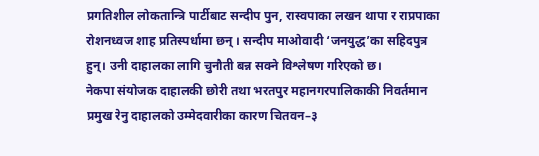प्रगतिशील लोकतान्त्रि पार्टीबाट सन्दीप पुन, रास्वपाका लखन थापा र राप्रपाका रोशनध्वज शाह प्रतिस्पर्धामा छन् । सन्दीप माओवादी ‘जनयुद्ध’का सहिदपुत्र हुन्। उनी दाहालका लागि चुनौती बन्न सक्ने विश्लेषण गरिएको छ।
नेकपा संयोजक दाहालकी छोरी तथा भरतपुर महानगरपालिकाकी निवर्तमान प्रमुख रेनु दाहालको उम्मेदवारीका कारण चितवन–३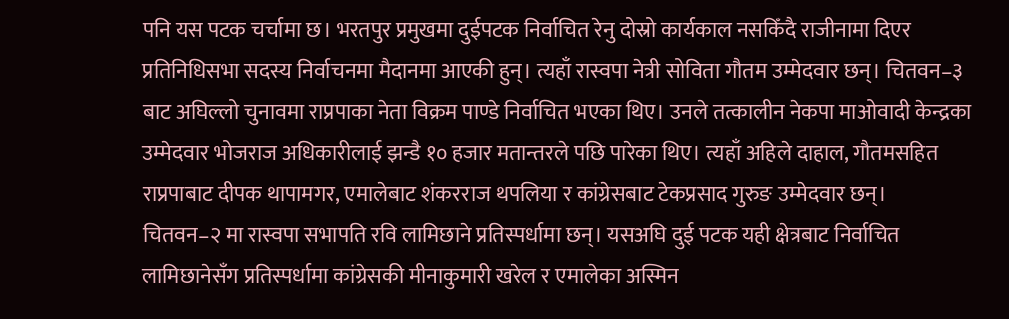पनि यस पटक चर्चामा छ। भरतपुर प्रमुखमा दुईपटक निर्वाचित रेनु दोस्रो कार्यकाल नसकिँदै राजीनामा दिएर प्रतिनिधिसभा सदस्य निर्वाचनमा मैदानमा आएकी हुन्। त्यहाँ रास्वपा नेत्री सोविता गौतम उम्मेदवार छन्। चितवन–३ बाट अघिल्लो चुनावमा राप्रपाका नेता विक्रम पाण्डे निर्वाचित भएका थिए। उनले तत्कालीन नेकपा माओवादी केन्द्रका उम्मेदवार भोजराज अधिकारीलाई झन्डै १० हजार मतान्तरले पछि पारेका थिए। त्यहाँ अहिले दाहाल, गौतमसहित राप्रपाबाट दीपक थापामगर, एमालेबाट शंकरराज थपलिया र कांग्रेसबाट टेकप्रसाद गुरुङ उम्मेदवार छन्।
चितवन–२ मा रास्वपा सभापति रवि लामिछाने प्रतिस्पर्धामा छन्। यसअघि दुई पटक यही क्षेत्रबाट निर्वाचित लामिछानेसँग प्रतिस्पर्धामा कांग्रेसकी मीनाकुमारी खरेल र एमालेका अस्मिन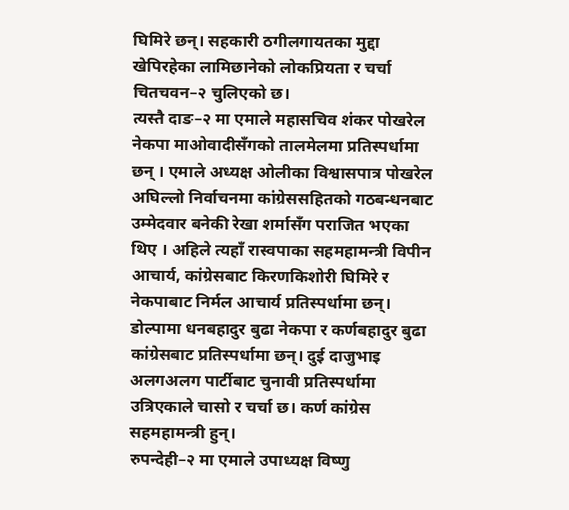घिमिरे छन्। सहकारी ठगीलगायतका मुद्दा खेपिरहेका लामिछानेको लोकप्रियता र चर्चा चितचवन–२ चुलिएको छ।
त्यस्तै दाङ–२ मा एमाले महासचिव शंकर पोखरेल नेकपा माओवादीसँगको तालमेलमा प्रतिस्पर्धामा छन् । एमाले अध्यक्ष ओलीका विश्वासपात्र पोखरेल अघिल्लो निर्वाचनमा कांग्रेससहितको गठबन्धनबाट उम्मेदवार बनेकी रेखा शर्मासँग पराजित भएका थिए । अहिले त्यहाँ रास्वपाका सहमहामन्त्री विपीन आचार्य, कांग्रेसबाट किरणकिशोरी घिमिरे र नेकपाबाट निर्मल आचार्य प्रतिस्पर्धामा छन्।
डोल्पामा धनबहादुर बुढा नेकपा र कर्णबहादुर बुढा कांग्रेसबाट प्रतिस्पर्धामा छन्। दुई दाजुभाइ अलगअलग पार्टीबाट चुनावी प्रतिस्पर्धामा उत्रिएकाले चासो र चर्चा छ। कर्ण कांग्रेस सहमहामन्त्री हुन्।
रुपन्देही–२ मा एमाले उपाध्यक्ष विष्णु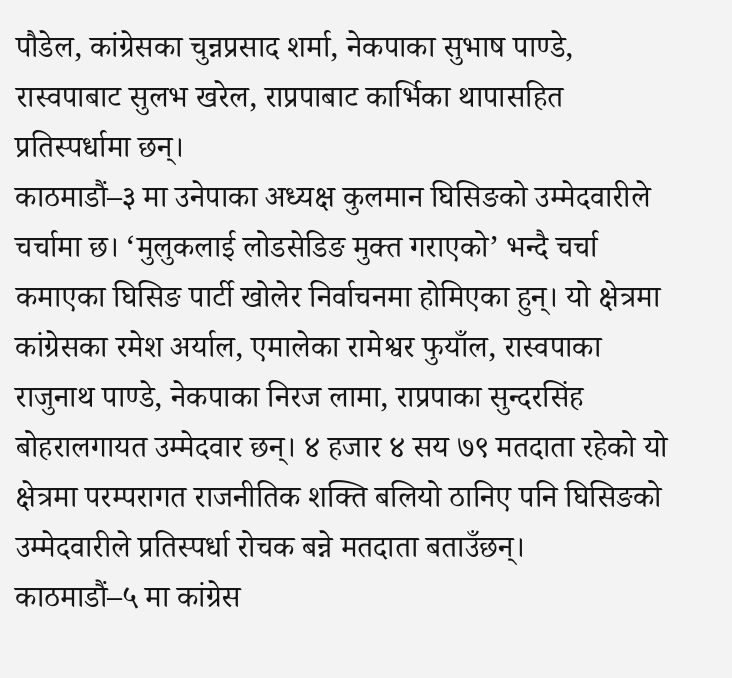पौडेल, कांग्रेसका चुन्नप्रसाद शर्मा, नेकपाका सुभाष पाण्डे, रास्वपाबाट सुलभ खरेल, राप्रपाबाट कार्भिका थापासहित प्रतिस्पर्धामा छन्।
काठमाडौं–३ मा उनेपाका अध्यक्ष कुलमान घिसिङको उम्मेदवारीले चर्चामा छ। ‘मुलुकलाई लोडसेडिङ मुक्त गराएको’ भन्दै चर्चा कमाएका घिसिङ पार्टी खोलेर निर्वाचनमा होमिएका हुन्। यो क्षेत्रमा कांग्रेसका रमेश अर्याल, एमालेका रामेश्वर फुयाँल, रास्वपाका राजुनाथ पाण्डे, नेकपाका निरज लामा, राप्रपाका सुन्दरसिंह बोहरालगायत उम्मेदवार छन्। ४ हजार ४ सय ७९ मतदाता रहेको यो क्षेत्रमा परम्परागत राजनीतिक शक्ति बलियो ठानिए पनि घिसिङको उम्मेदवारीले प्रतिस्पर्धा रोचक बन्ने मतदाता बताउँछन्।
काठमाडौं–५ मा कांग्रेस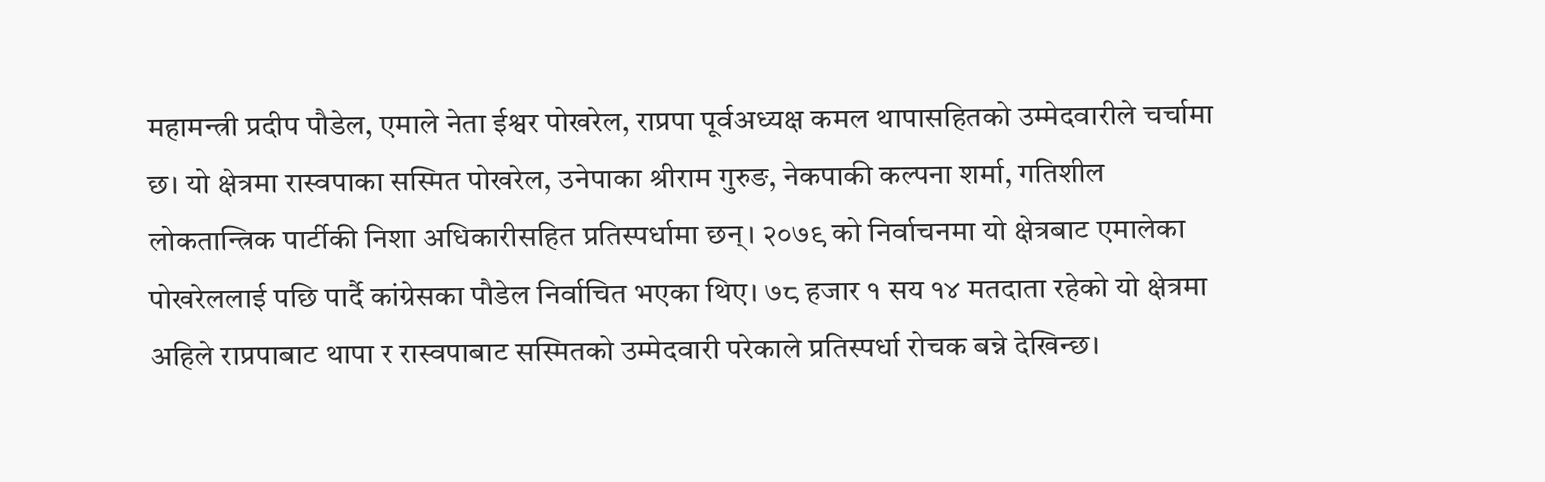महामन्त्री प्रदीप पौडेल, एमाले नेता ईश्वर पोखरेल, राप्रपा पूर्वअध्यक्ष कमल थापासहितको उम्मेदवारीले चर्चामा छ। यो क्षेत्रमा रास्वपाका सस्मित पोखरेल, उनेपाका श्रीराम गुरुङ, नेकपाकी कल्पना शर्मा, गतिशील लोकतान्त्रिक पार्टीकी निशा अधिकारीसहित प्रतिस्पर्धामा छन्। २०७९ को निर्वाचनमा यो क्षेत्रबाट एमालेका पोखरेललाई पछि पार्दै कांग्रेसका पौडेल निर्वाचित भएका थिए। ७८ हजार १ सय १४ मतदाता रहेको यो क्षेत्रमा अहिले राप्रपाबाट थापा र रास्वपाबाट सस्मितको उम्मेदवारी परेकाले प्रतिस्पर्धा रोचक बन्ने देखिन्छ।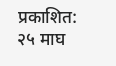प्रकाशित: २५ माघ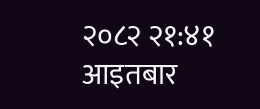२०८२ २१:४१ आइतबार